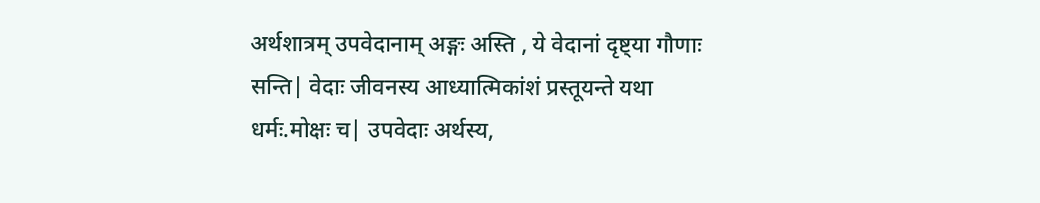अर्थशात्रम् उपवेदानाम् अङ्गः अस्ति , ये वेदानां दृष्ट्या गौणाः सन्ति| वेदाः जीवनस्य आध्यात्मिकांशं प्रस्तूयन्ते यथा धर्मः.मोक्षः च| उपवेदाः अर्थस्य,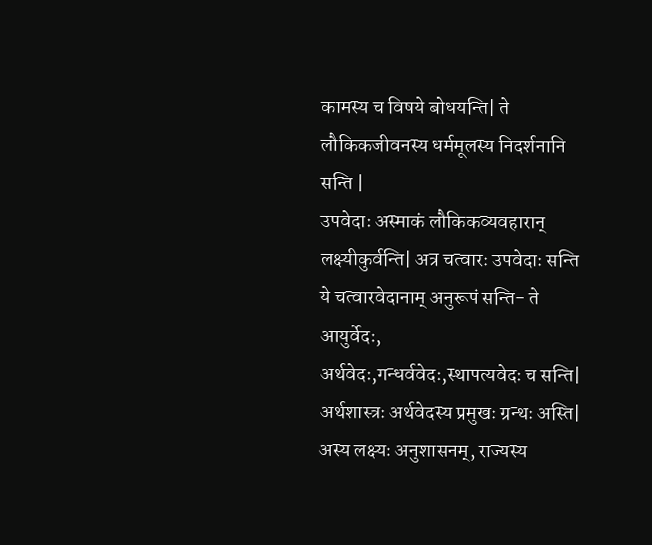कामस्य च विषये बोधयन्ति| ते लौकिकजीवनस्य धर्ममूलस्य निदर्शनानि सन्ति |
उपवेदाः अस्माकं लौकिकव्यवहारान् लक्ष्यीकुर्वन्ति| अत्र चत्वारः उपवेदाः सन्ति ये चत्वारवेदानाम् अनुरूपं सन्ति- ते आयुर्वेदः, अर्थवेदः,गन्धर्ववेदः,स्थापत्यवेदः च सन्ति|
अर्थशास्त्रः अर्थवेदस्य प्रमुखः ग्रन्थः अस्ति| अस्य लक्ष्यः अनुशासनम्, राज्यस्य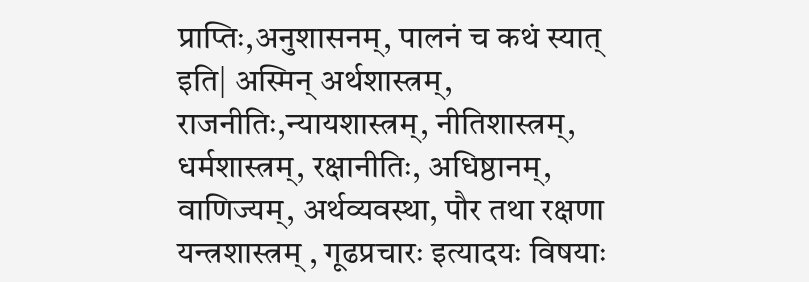प्राप्तिः,अनुशासनम्, पालनं च कथं स्यात् इति| अस्मिन् अर्थशास्त्रम्, राजनीतिः,न्यायशास्त्रम्, नीतिशास्त्रम्, धर्मशास्त्रम्, रक्षानीतिः, अधिष्ठानम्, वाणिज्यम्, अर्थव्यवस्था, पौर तथा रक्षणा यन्त्रशास्त्रम् , गूढप्रचारः इत्यादयः विषयाः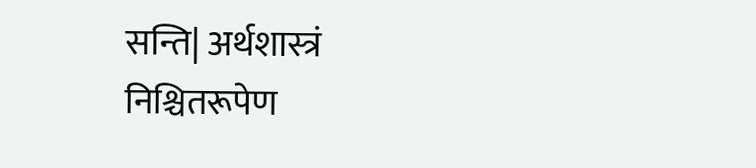सन्ति| अर्थशास्त्रं निश्चितरूपेण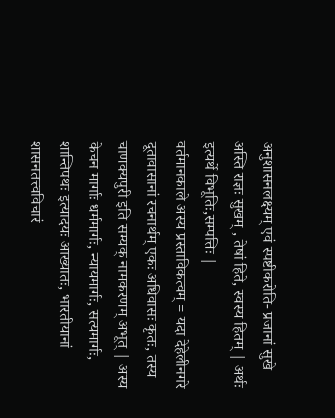अनुशासनलक्ष्यम् एवं स्पष्टीकरोति- प्रजानां सुखे अस्ति राज्ञः सुखम् , तेषां हिते, स्वस्य हितम् | अर्थः इत्यर्थे विभूतिः,सम्पत्तिः |
वर्तमानकाले अस्य प्रस्ताविकत्वम् = यदा देहेलीनगरे दूतावासानां रचनार्थम् एकः अधिवासः कृतः, तस्य चाणक्यपुरी इति सम्यक् नामकरणम् अभूत् | अस्य केचन मार्गाः धर्ममार्गः, न्यायमार्गः, सत्यमार्गः, शान्तिपथः इत्यादयः आख्यातः, भारतीयानां शासनतत्त्वविचारं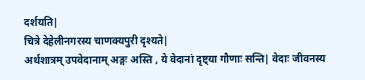दर्शयति|
चित्रे देहेलीनगरस्य चाणक्यपुरी दृश्यते|
अर्थशात्रम् उपवेदानाम् अङ्गः अस्ति , ये वेदानां दृष्ट्या गौणाः सन्ति| वेदाः जीवनस्य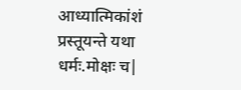आध्यात्मिकांशं प्रस्तूयन्ते यथा धर्मः.मोक्षः च|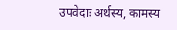उपवेदाः अर्थस्य, कामस्य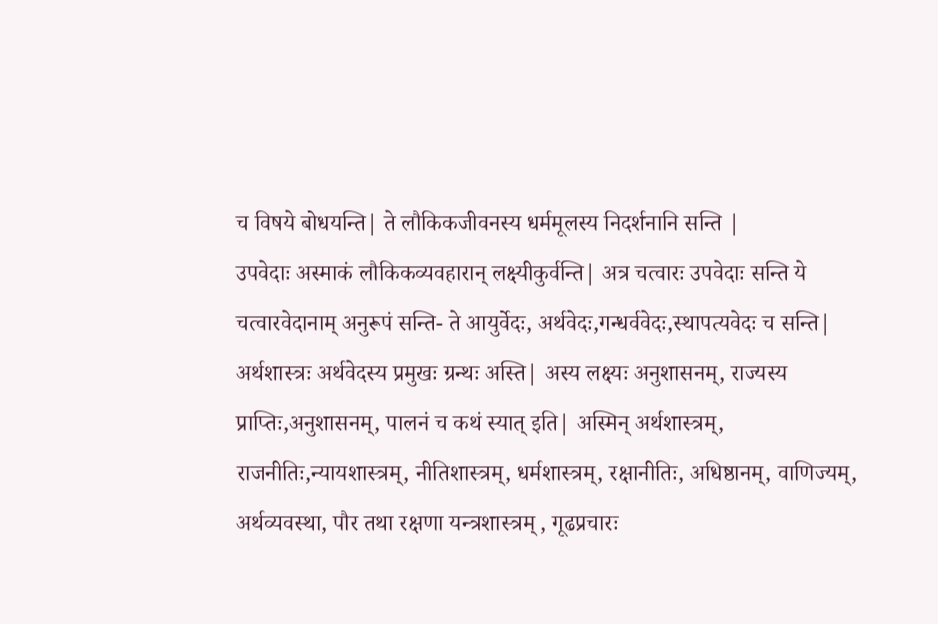च विषये बोधयन्ति| ते लौकिकजीवनस्य धर्ममूलस्य निदर्शनानि सन्ति |
उपवेदाः अस्माकं लौकिकव्यवहारान् लक्ष्यीकुर्वन्ति| अत्र चत्वारः उपवेदाः सन्ति ये चत्वारवेदानाम् अनुरूपं सन्ति- ते आयुर्वेदः, अर्थवेदः,गन्धर्ववेदः,स्थापत्यवेदः च सन्ति|
अर्थशास्त्रः अर्थवेदस्य प्रमुखः ग्रन्थः अस्ति| अस्य लक्ष्यः अनुशासनम्, राज्यस्य प्राप्तिः,अनुशासनम्, पालनं च कथं स्यात् इति| अस्मिन् अर्थशास्त्रम्, राजनीतिः,न्यायशास्त्रम्, नीतिशास्त्रम्, धर्मशास्त्रम्, रक्षानीतिः, अधिष्ठानम्, वाणिज्यम्, अर्थव्यवस्था, पौर तथा रक्षणा यन्त्रशास्त्रम् , गूढप्रचारः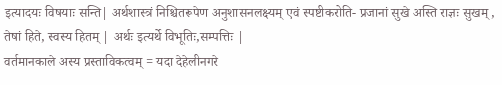इत्यादयः विषयाः सन्ति| अर्थशास्त्रं निश्चितरूपेण अनुशासनलक्ष्यम् एवं स्पष्टीकरोति- प्रजानां सुखे अस्ति राज्ञः सुखम् , तेषां हिते, स्वस्य हितम् | अर्थः इत्यर्थे विभूतिः,सम्पत्तिः |
वर्तमानकाले अस्य प्रस्ताविकत्वम् = यदा देहेलीनगरे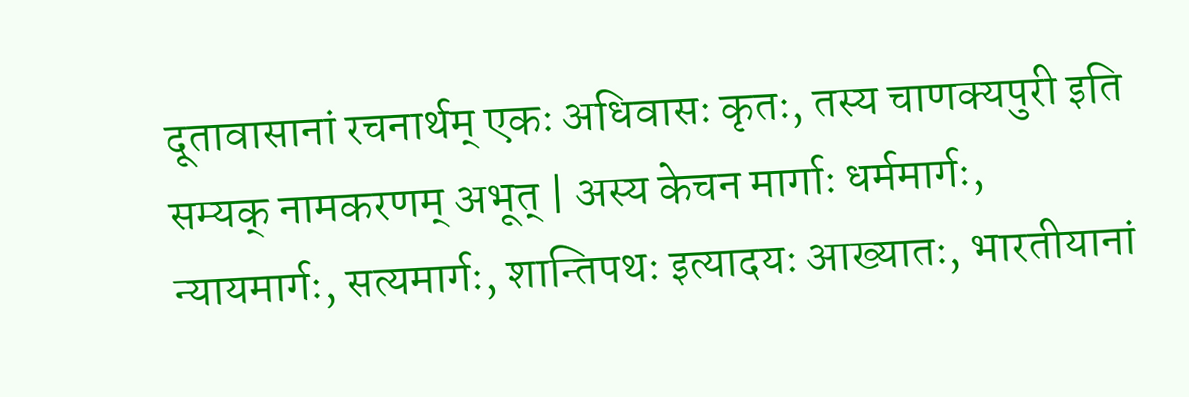दूतावासानां रचनार्थम् एकः अधिवासः कृतः, तस्य चाणक्यपुरी इति सम्यक् नामकरणम् अभूत् | अस्य केचन मार्गाः धर्ममार्गः, न्यायमार्गः, सत्यमार्गः, शान्तिपथः इत्यादयः आख्यातः, भारतीयानां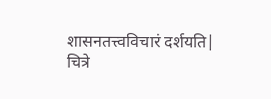शासनतत्त्वविचारं दर्शयति|
चित्रे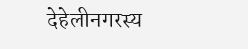देहेलीनगरस्य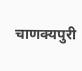चाणक्यपुरी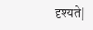दृश्यते|